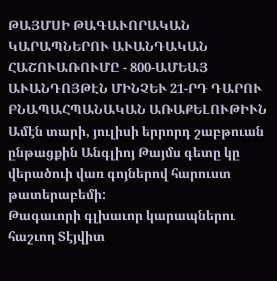ԹԱՅՄՍԻ ԹԱԳԱՒՈՐԱԿԱՆ ԿԱՐԱՊՆԵՐՈՒ ԱՒԱՆԴԱԿԱՆ ՀԱՇՈՒԱՌՈՒՄԸ - 800-ԱՄԵԱՅ ԱՒԱՆԴՈՅԹԷՆ ՄԻՆՉԵՒ 21-ՐԴ ԴԱՐՈՒ ԲՆԱՊԱՀՊԱՆԱԿԱՆ ԱՌԱՔԵԼՈՒԹԻՒՆ
Ամէն տարի, յուլիսի երրորդ շաբթուան ընթացքին Անգլիոյ Թայմս գետը կը վերածուի վառ գոյներով հարուստ թատերաբեմի:
Թագաւորի գլխաւոր կարապներու հաշւող Տէյվիտ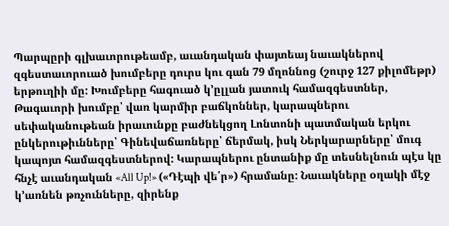Պարպըրի գլխաւորութեամբ, աւանդական փայտեայ նաւակներով զգեստաւորուած խումբերը դուրս կու գան 79 մղոննոց (շուրջ 127 քիլոմեթր) երթուղիի մը: Խումբերը հագուած կ՚ըլլան յատուկ համազգեստներ, Թագաւորի խումբը՝ վառ կարմիր բաճկոններ, կարապներու սեփականութեան իրաւունքը բաժնեկցող Լոնտոնի պատմական երկու ընկերութիւնները՝ Գինեվաճառները՝ ճերմակ, իսկ Ներկարարները՝ մուգ կապոյտ համազգեստներով: Կարապներու ընտանիք մը տեսնելնուն պէս կը հնչէ աւանդական «All Up!» («Դէպի վե՛ր») հրամանը: Նաւակները օղակի մէջ կ՚առնեն թռչունները, զիրենք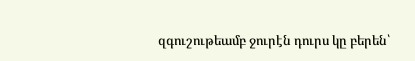զգուշութեամբ ջուրէն դուրս կը բերեն՝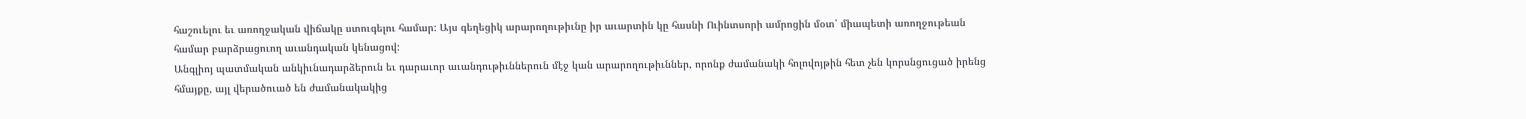հաշուելու եւ առողջական վիճակը ստուգելու համար: Այս գեղեցիկ արարողութիւնը իր աւարտին կը հասնի Ուինտսորի ամրոցին մօտ՝ միապետի առողջութեան համար բարձրացուող աւանդական կենացով:
Անգլիոյ պատմական անկիւնադարձերուն եւ դարաւոր աւանդութիւններուն մէջ կան արարողութիւններ, որոնք ժամանակի հոլովոյթին հետ չեն կորսնցուցած իրենց հմայքը, այլ վերածուած են ժամանակակից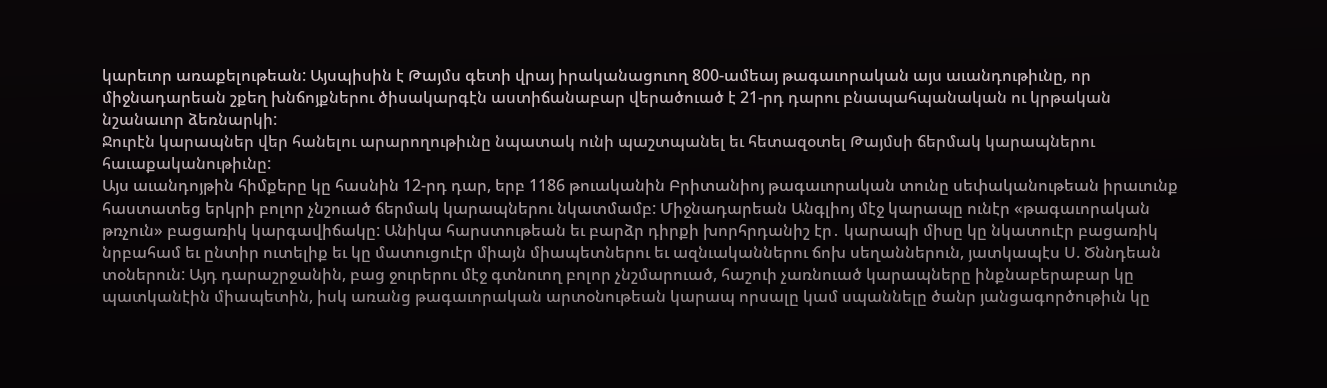կարեւոր առաքելութեան: Այսպիսին է Թայմս գետի վրայ իրականացուող 800-ամեայ թագաւորական այս աւանդութիւնը, որ միջնադարեան շքեղ խնճոյքներու ծիսակարգէն աստիճանաբար վերածուած է 21-րդ դարու բնապահպանական ու կրթական նշանաւոր ձեռնարկի:
Ջուրէն կարապներ վեր հանելու արարողութիւնը նպատակ ունի պաշտպանել եւ հետազօտել Թայմսի ճերմակ կարապներու հաւաքականութիւնը:
Այս աւանդոյթին հիմքերը կը հասնին 12-րդ դար, երբ 1186 թուականին Բրիտանիոյ թագաւորական տունը սեփականութեան իրաւունք հաստատեց երկրի բոլոր չնշուած ճերմակ կարապներու նկատմամբ: Միջնադարեան Անգլիոյ մէջ կարապը ունէր «թագաւորական թռչուն» բացառիկ կարգավիճակը: Անիկա հարստութեան եւ բարձր դիրքի խորհրդանիշ էր․ կարապի միսը կը նկատուէր բացառիկ նրբահամ եւ ընտիր ուտելիք եւ կը մատուցուէր միայն միապետներու եւ ազնւականներու ճոխ սեղաններուն, յատկապէս Ս. Ծննդեան տօներուն: Այդ դարաշրջանին, բաց ջուրերու մէջ գտնուող բոլոր չնշմարուած, հաշուի չառնուած կարապները ինքնաբերաբար կը պատկանէին միապետին, իսկ առանց թագաւորական արտօնութեան կարապ որսալը կամ սպաննելը ծանր յանցագործութիւն կը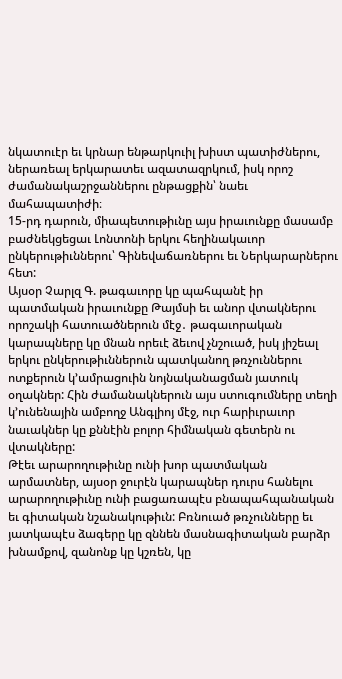նկատուէր եւ կրնար ենթարկուիլ խիստ պատիժներու, ներառեալ երկարատեւ ազատազրկում, իսկ որոշ ժամանակաշրջաններու ընթացքին՝ նաեւ մահապատիժի։
15-րդ դարուն, միապետութիւնը այս իրաւունքը մասամբ բաժնեկցեցաւ Լոնտոնի երկու հեղինակաւոր ընկերութիւններու՝ Գինեվաճառներու եւ Ներկարարներու հետ:
Այսօր Չարլզ Գ. թագաւորը կը պահպանէ իր պատմական իրաւունքը Թայմսի եւ անոր վտակներու որոշակի հատուածներուն մէջ․ թագաւորական կարապները կը մնան որեւէ ձեւով չնշուած, իսկ յիշեալ երկու ընկերութիւններուն պատկանող թռչուններու ոտքերուն կ՚ամրացուին նոյնականացման յատուկ օղակներ: Հին ժամանակներուն այս ստուգումները տեղի կ՚ունենային ամբողջ Անգլիոյ մէջ, ուր հարիւրաւոր նաւակներ կը քննէին բոլոր հիմնական գետերն ու վտակները:
Թէեւ արարողութիւնը ունի խոր պատմական արմատներ, այսօր ջուրէն կարապներ դուրս հանելու արարողութիւնը ունի բացառապէս բնապահպանական եւ գիտական նշանակութիւն: Բռնուած թռչունները եւ յատկապէս ձագերը կը զննեն մասնագիտական բարձր խնամքով, զանոնք կը կշռեն, կը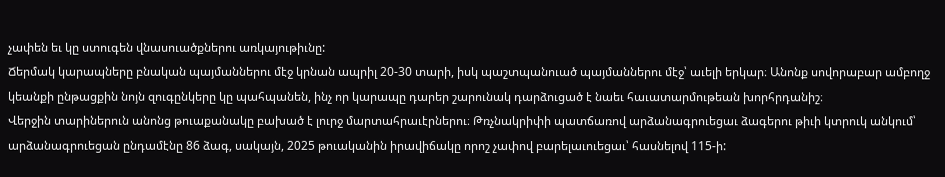չափեն եւ կը ստուգեն վնասուածքներու առկայութիւնը:
Ճերմակ կարապները բնական պայմաններու մէջ կրնան ապրիլ 20-30 տարի, իսկ պաշտպանուած պայմաններու մէջ՝ աւելի երկար։ Անոնք սովորաբար ամբողջ կեանքի ընթացքին նոյն զուգընկերը կը պահպանեն, ինչ որ կարապը դարեր շարունակ դարձուցած է նաեւ հաւատարմութեան խորհրդանիշ։
Վերջին տարիներուն անոնց թուաքանակը բախած է լուրջ մարտահրաւէրներու։ Թռչնակրիփի պատճառով արձանագրուեցաւ ձագերու թիւի կտրուկ անկում՝ արձանագրուեցան ընդամէնը 86 ձագ, սակայն, 2025 թուականին իրավիճակը որոշ չափով բարելաւուեցաւ՝ հասնելով 115-ի: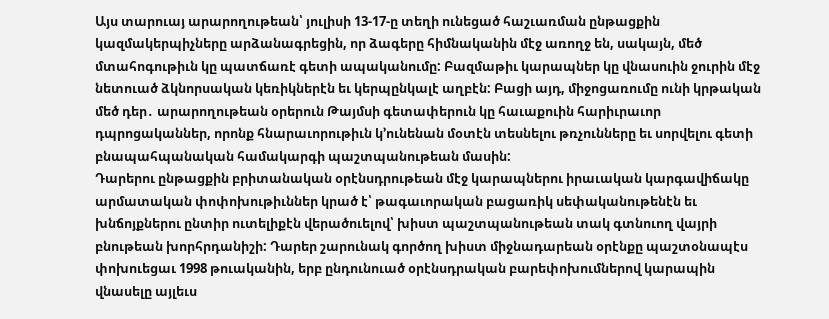Այս տարուայ արարողութեան՝ յուլիսի 13-17-ը տեղի ունեցած հաշւառման ընթացքին կազմակերպիչները արձանագրեցին, որ ձագերը հիմնականին մէջ առողջ են, սակայն, մեծ մտահոգութիւն կը պատճառէ գետի ապականումը: Բազմաթիւ կարապներ կը վնասուին ջուրին մէջ նետուած ձկնորսական կեռիկներէն եւ կերպընկալէ աղբէն: Բացի այդ, միջոցառումը ունի կրթական մեծ դեր․ արարողութեան օրերուն Թայմսի գետափերուն կը հաւաքուին հարիւրաւոր դպրոցականներ, որոնք հնարաւորութիւն կ՚ունենան մօտէն տեսնելու թռչունները եւ սորվելու գետի բնապահպանական համակարգի պաշտպանութեան մասին:
Դարերու ընթացքին բրիտանական օրէնսդրութեան մէջ կարապներու իրաւական կարգավիճակը արմատական փոփոխութիւններ կրած է՝ թագաւորական բացառիկ սեփականութենէն եւ խնճոյքներու ընտիր ուտելիքէն վերածուելով՝ խիստ պաշտպանութեան տակ գտնուող վայրի բնութեան խորհրդանիշի: Դարեր շարունակ գործող խիստ միջնադարեան օրէնքը պաշտօնապէս փոխուեցաւ 1998 թուականին, երբ ընդունուած օրէնսդրական բարեփոխումներով կարապին վնասելը այլեւս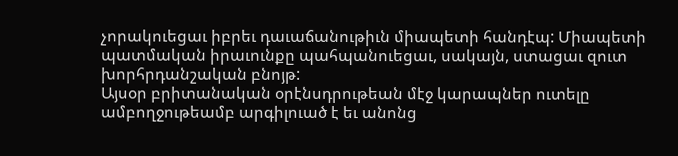չորակուեցաւ իբրեւ դաւաճանութիւն միապետի հանդէպ: Միապետի պատմական իրաւունքը պահպանուեցաւ, սակայն, ստացաւ զուտ խորհրդանշական բնոյթ:
Այսօր բրիտանական օրէնսդրութեան մէջ կարապներ ուտելը ամբողջութեամբ արգիլուած է եւ անոնց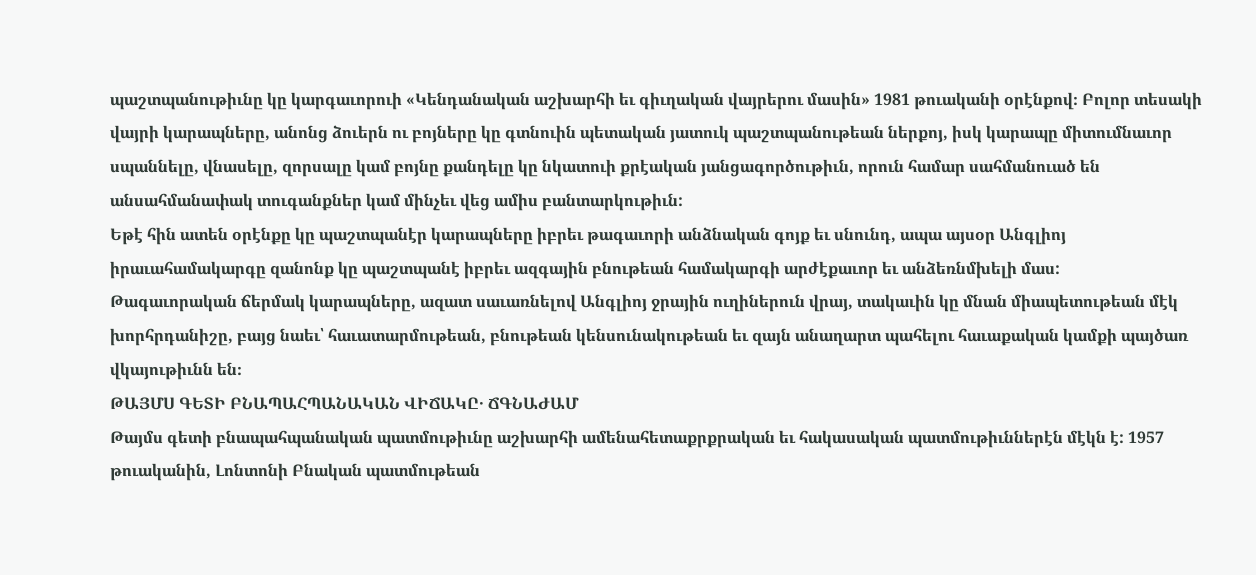պաշտպանութիւնը կը կարգաւորուի «Կենդանական աշխարհի եւ գիւղական վայրերու մասին» 1981 թուականի օրէնքով։ Բոլոր տեսակի վայրի կարապները, անոնց ձուերն ու բոյները կը գտնուին պետական յատուկ պաշտպանութեան ներքոյ, իսկ կարապը միտումնաւոր սպաննելը, վնասելը, զորսալը կամ բոյնը քանդելը կը նկատուի քրէական յանցագործութիւն, որուն համար սահմանուած են անսահմանափակ տուգանքներ կամ մինչեւ վեց ամիս բանտարկութիւն:
Եթէ հին ատեն օրէնքը կը պաշտպանէր կարապները իբրեւ թագաւորի անձնական գոյք եւ սնունդ, ապա այսօր Անգլիոյ իրաւահամակարգը զանոնք կը պաշտպանէ իբրեւ ազգային բնութեան համակարգի արժէքաւոր եւ անձեռնմխելի մաս:
Թագաւորական ճերմակ կարապները, ազատ սաւառնելով Անգլիոյ ջրային ուղիներուն վրայ, տակաւին կը մնան միապետութեան մէկ խորհրդանիշը, բայց նաեւ՝ հաւատարմութեան, բնութեան կենսունակութեան եւ զայն անաղարտ պահելու հաւաքական կամքի պայծառ վկայութիւնն են։
ԹԱՅՄՍ ԳԵՏԻ ԲՆԱՊԱՀՊԱՆԱԿԱՆ ՎԻՃԱԿԸ․ ՃԳՆԱԺԱՄ
Թայմս գետի բնապահպանական պատմութիւնը աշխարհի ամենահետաքրքրական եւ հակասական պատմութիւններէն մէկն է: 1957 թուականին, Լոնտոնի Բնական պատմութեան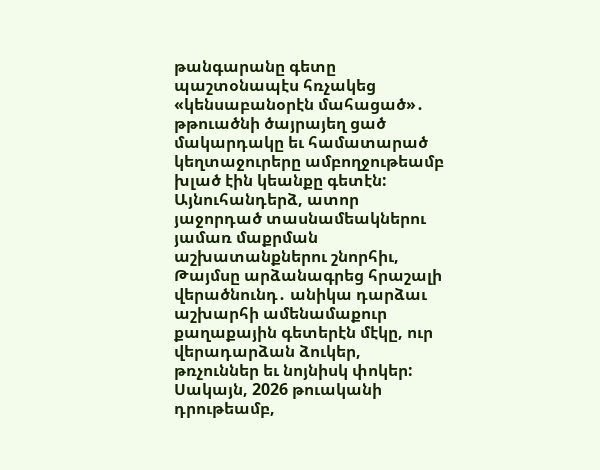թանգարանը գետը պաշտօնապէս հռչակեց «կենսաբանօրէն մահացած»․ թթուածնի ծայրայեղ ցած մակարդակը եւ համատարած կեղտաջուրերը ամբողջութեամբ խլած էին կեանքը գետէն: Այնուհանդերձ, ատոր յաջորդած տասնամեակներու յամառ մաքրման աշխատանքներու շնորհիւ, Թայմսը արձանագրեց հրաշալի վերածնունդ․ անիկա դարձաւ աշխարհի ամենամաքուր քաղաքային գետերէն մէկը, ուր վերադարձան ձուկեր, թռչուններ եւ նոյնիսկ փոկեր:
Սակայն, 2026 թուականի դրութեամբ,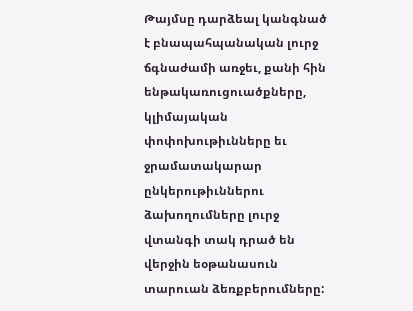Թայմսը դարձեալ կանգնած է բնապահպանական լուրջ ճգնաժամի առջեւ, քանի հին ենթակառուցուածքները, կլիմայական փոփոխութիւնները եւ ջրամատակարար ընկերութիւններու ձախողումները լուրջ վտանգի տակ դրած են վերջին եօթանասուն տարուան ձեռքբերումները: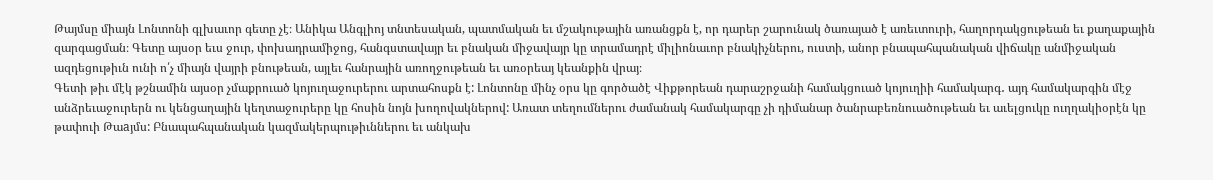Թայմսը միայն Լոնտոնի գլխաւոր գետը չէ։ Անիկա Անգլիոյ տնտեսական, պատմական եւ մշակութային առանցքն է, որ դարեր շարունակ ծառայած է առեւտուրի, հաղորդակցութեան եւ քաղաքային զարգացման։ Գետը այսօր եւս ջուր, փոխադրամիջոց, հանգստավայր եւ բնական միջավայր կը տրամադրէ միլիոնաւոր բնակիչներու, ուստի, անոր բնապահպանական վիճակը անմիջական ազդեցութիւն ունի ո՛չ միայն վայրի բնութեան, այլեւ հանրային առողջութեան եւ առօրեայ կեանքին վրայ։
Գետի թիւ մէկ թշնամին այսօր չմաքրուած կոյուղաջուրերու արտահոսքն է: Լոնտոնը մինչ օրս կը գործածէ Վիքթորեան դարաշրջանի համակցուած կոյուղիի համակարգ․ այդ համակարգին մէջ անձրեւաջուրերն ու կենցաղային կեղտաջուրերը կը հոսին նոյն խողովակներով: Առատ տեղումներու ժամանակ համակարգը չի դիմանար ծանրաբեռնուածութեան եւ աւելցուկը ուղղակիօրէն կը թափուի Թաaյմս: Բնապահպանական կազմակերպութիւններու եւ անկախ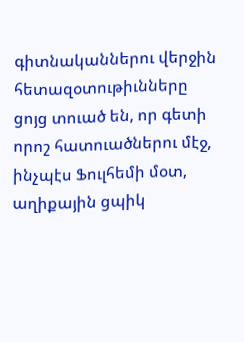գիտնականներու վերջին հետազօտութիւնները ցոյց տուած են, որ գետի որոշ հատուածներու մէջ, ինչպէս Ֆուլհեմի մօտ, աղիքային ցպիկ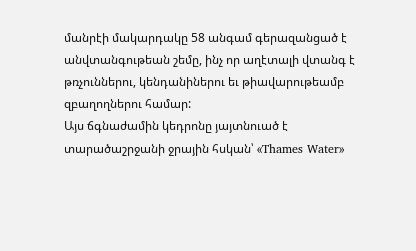մանրէի մակարդակը 58 անգամ գերազանցած է անվտանգութեան շեմը, ինչ որ աղէտալի վտանգ է թռչուններու, կենդանիներու եւ թիավարութեամբ զբաղողներու համար:
Այս ճգնաժամին կեդրոնը յայտնուած է տարածաշրջանի ջրային հսկան՝ «Thames Water»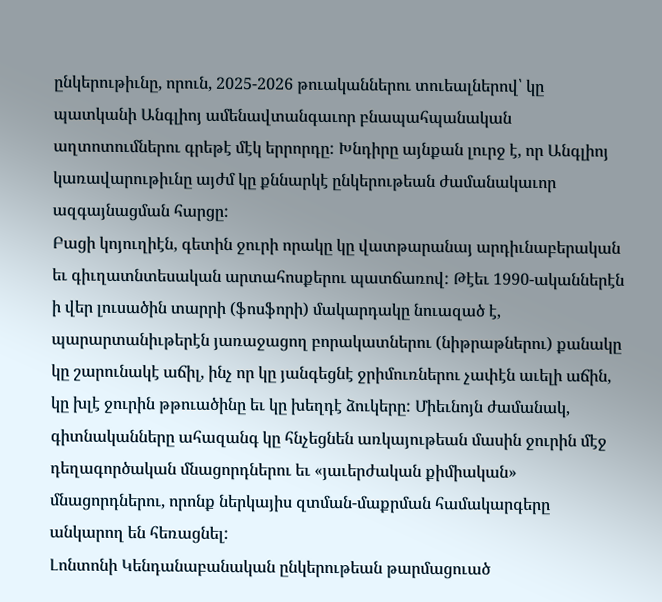ընկերութիւնը, որուն, 2025-2026 թուականներու տուեալներով՝ կը պատկանի Անգլիոյ ամենավտանգաւոր բնապահպանական աղտոտումներու գրեթէ մէկ երրորդը: Խնդիրը այնքան լուրջ է, որ Անգլիոյ կառավարութիւնը այժմ կը քննարկէ ընկերութեան ժամանակաւոր ազգայնացման հարցը:
Բացի կոյուղիէն, գետին ջուրի որակը կը վատթարանայ արդիւնաբերական եւ գիւղատնտեսական արտահոսքերու պատճառով: Թէեւ 1990-ականներէն ի վեր լուսածին տարրի (ֆոսֆորի) մակարդակը նուազած է, պարարտանիւթերէն յառաջացող բորակատներու (նիթրաթներու) քանակը կը շարունակէ աճիլ, ինչ որ կը յանգեցնէ ջրիմուռներու չափէն աւելի աճին, կը խլէ ջուրին թթուածինը եւ կը խեղդէ ձուկերը: Միեւնոյն ժամանակ, գիտնականները ահազանգ կը հնչեցնեն առկայութեան մասին ջուրին մէջ դեղագործական մնացորդներու եւ «յաւերժական քիմիական» մնացորդներու, որոնք ներկայիս զտման-մաքրման համակարգերը անկարող են հեռացնել:
Լոնտոնի Կենդանաբանական ընկերութեան թարմացուած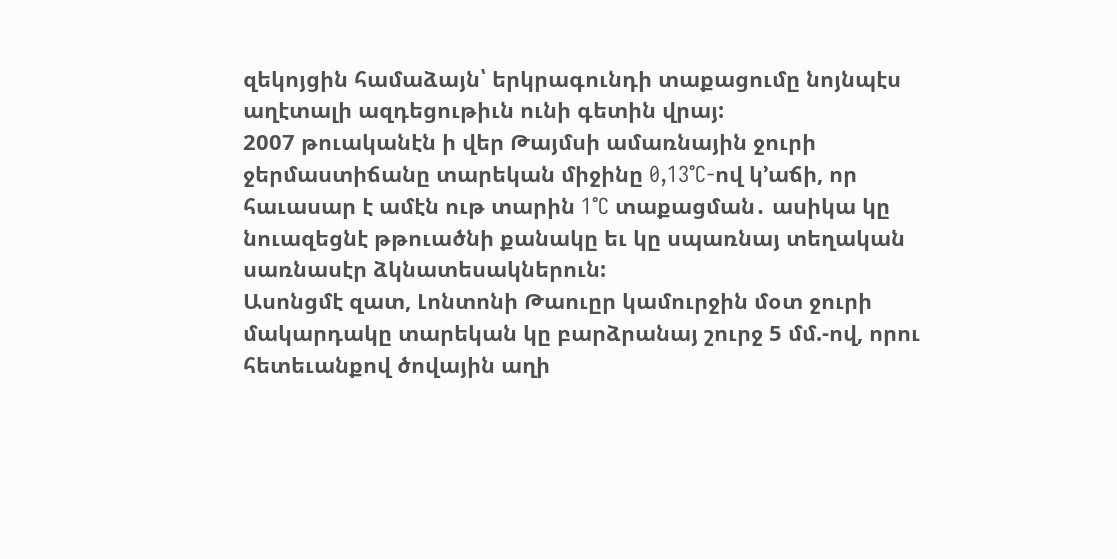զեկոյցին համաձայն՝ երկրագունդի տաքացումը նոյնպէս աղէտալի ազդեցութիւն ունի գետին վրայ:
2007 թուականէն ի վեր Թայմսի ամառնային ջուրի ջերմաստիճանը տարեկան միջինը 0,13°C-ով կ՚աճի, որ հաւասար է ամէն ութ տարին 1°C տաքացման․ ասիկա կը նուազեցնէ թթուածնի քանակը եւ կը սպառնայ տեղական սառնասէր ձկնատեսակներուն:
Ասոնցմէ զատ, Լոնտոնի Թաուըր կամուրջին մօտ ջուրի մակարդակը տարեկան կը բարձրանայ շուրջ 5 մմ.-ով, որու հետեւանքով ծովային աղի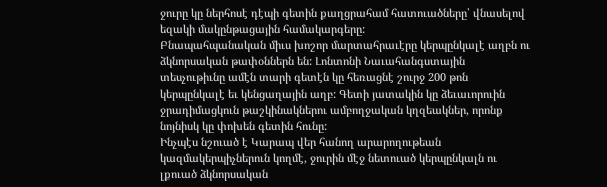ջուրը կը ներհոսէ դէպի գետին քաղցրահամ հատուածները՝ վնասելով եզակի մակընթացային համակարգերը:
Բնապահպանական միւս խոշոր մարտահրաւէրը կերպընկալէ աղբն ու ձկնորսական թափօններն են: Լոնտոնի Նաւահանգստային տեսչութիւնը ամէն տարի գետէն կը հեռացնէ շուրջ 200 թոն կերպընկալէ եւ կենցաղային աղբ: Գետի յատակին կը ձեւաւորուին ջրադիմացկուն թաշկինակներու ամբողջական կղզեակներ, որոնք նոյնիսկ կը փոխեն գետին հունը:
Ինչպէս նշուած է Կարապ վեր հանող արարողութեան կազմակերպիչներուն կողմէ, ջուրին մէջ նետուած կերպընկալն ու լքուած ձկնորսական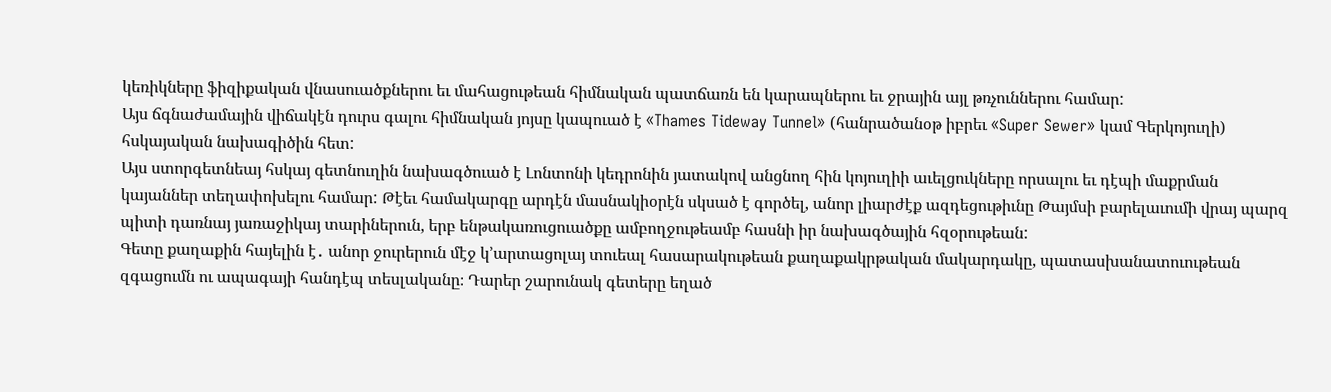կեռիկները ֆիզիքական վնասուածքներու եւ մահացութեան հիմնական պատճառն են կարապներու եւ ջրային այլ թռչուններու համար:
Այս ճգնաժամային վիճակէն դուրս գալու հիմնական յոյսը կապուած է «Thames Tideway Tunnel» (հանրածանօթ իբրեւ «Super Sewer» կամ Գերկոյուղի) հսկայական նախագիծին հետ:
Այս ստորգետնեայ հսկայ գետնուղին նախագծուած է Լոնտոնի կեդրոնին յատակով անցնող հին կոյուղիի աւելցուկները որսալու եւ դէպի մաքրման կայաններ տեղափոխելու համար: Թէեւ համակարգը արդէն մասնակիօրէն սկսած է գործել, անոր լիարժէք ազդեցութիւնը Թայմսի բարելաւումի վրայ պարզ պիտի դառնայ յառաջիկայ տարիներուն, երբ ենթակառուցուածքը ամբողջութեամբ հասնի իր նախագծային հզօրութեան:
Գետը քաղաքին հայելին է․ անոր ջուրերուն մէջ կ՚արտացոլայ տուեալ հասարակութեան քաղաքակրթական մակարդակը, պատասխանատուութեան զգացումն ու ապագայի հանդէպ տեսլականը։ Դարեր շարունակ գետերը եղած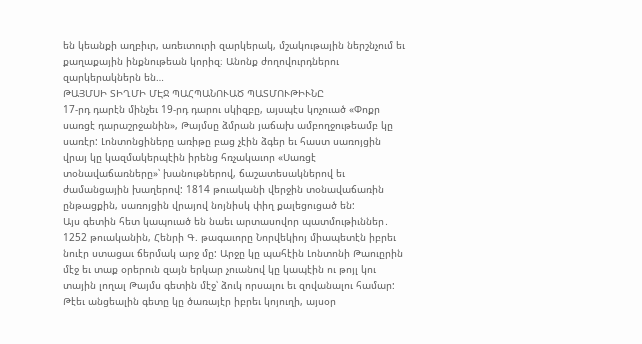են կեանքի աղբիւր, առեւտուրի զարկերակ, մշակութային ներշնչում եւ քաղաքային ինքնութեան կորիզ։ Անոնք ժողովուրդներու զարկերակներն են…
ԹԱՅՄՍԻ ՏԻՂՄԻ ՄԷՋ ՊԱՀՊԱՆՈՒԱԾ ՊԱՏՄՈՒԹԻՒՆԸ
17-րդ դարէն մինչեւ 19-րդ դարու սկիզբը, այսպէս կոչուած «Փոքր սառցէ դարաշրջանին», Թայմսը ձմրան յաճախ ամբողջութեամբ կը սառէր: Լոնտոնցիները առիթը բաց չէին ձգեր եւ հաստ սառոյցին վրայ կը կազմակերպէին իրենց հռչակաւոր «Սառցէ տօնավաճառները»՝ խանութներով, ճաշատեսակներով եւ ժամանցային խաղերով: 1814 թուականի վերջին տօնավաճառին ընթացքին, սառոյցին վրայով նոյնիսկ փիղ քալեցուցած են:
Այս գետին հետ կապուած են նաեւ արտասովոր պատմութիւններ․ 1252 թուականին, Հենրի Գ. թագաւորը Նորվեկիոյ միապետէն իբրեւ նուէր ստացաւ ճերմակ արջ մը: Արջը կը պահէին Լոնտոնի Թաուըրին մէջ եւ տաք օրերուն զայն երկար չուանով կը կապէին ու թոյլ կու տային լողալ Թայմս գետին մէջ՝ ձուկ որսալու եւ զովանալու համար:
Թէեւ անցեալին գետը կը ծառայէր իբրեւ կոյուղի, այսօր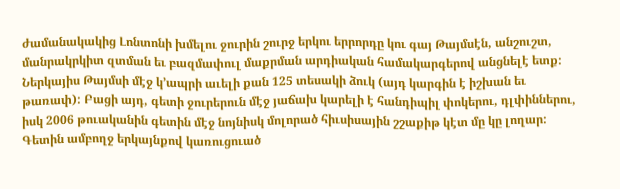ժամանակակից Լոնտոնի խմելու ջուրին շուրջ երկու երրորդը կու գայ Թայմսէն, անշուշտ, մանրակրկիտ զտման եւ բազմափուլ մաքրման արդիական համակարգերով անցնելէ ետք: Ներկայիս Թայմսի մէջ կ՚ապրի աւելի քան 125 տեսակի ձուկ (այդ կարգին է իշխան եւ թառափ): Բացի այդ, գետի ջուրերուն մէջ յաճախ կարելի է հանդիպիլ փոկերու, դլփիններու, իսկ 2006 թուականին գետին մէջ նոյնիսկ մոլորած հիւսիսային շշաքիթ կէտ մը կը լողար:
Գետին ամբողջ երկայնքով կառուցուած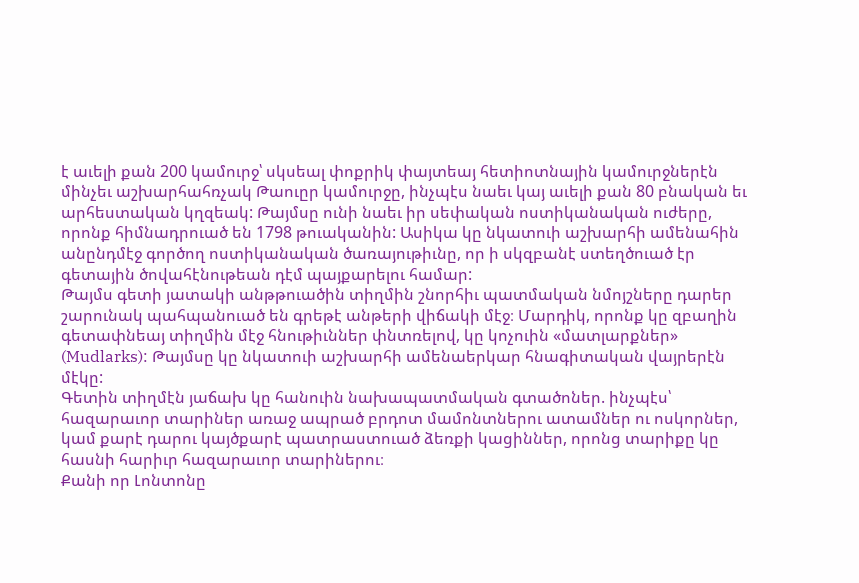է աւելի քան 200 կամուրջ՝ սկսեալ փոքրիկ փայտեայ հետիոտնային կամուրջներէն մինչեւ աշխարհահռչակ Թաուըր կամուրջը, ինչպէս նաեւ կայ աւելի քան 80 բնական եւ արհեստական կղզեակ: Թայմսը ունի նաեւ իր սեփական ոստիկանական ուժերը, որոնք հիմնադրուած են 1798 թուականին: Ասիկա կը նկատուի աշխարհի ամենահին անընդմէջ գործող ոստիկանական ծառայութիւնը, որ ի սկզբանէ ստեղծուած էր գետային ծովահէնութեան դէմ պայքարելու համար:
Թայմս գետի յատակի անթթուածին տիղմին շնորհիւ պատմական նմոյշները դարեր շարունակ պահպանուած են գրեթէ անթերի վիճակի մէջ։ Մարդիկ, որոնք կը զբաղին գետափնեայ տիղմին մէջ հնութիւններ փնտռելով, կը կոչուին «մատլարքներ» (Mudlarks): Թայմսը կը նկատուի աշխարհի ամենաերկար հնագիտական վայրերէն մէկը:
Գետին տիղմէն յաճախ կը հանուին նախապատմական գտածոներ. ինչպէս՝ հազարաւոր տարիներ առաջ ապրած բրդոտ մամոնտներու ատամներ ու ոսկորներ, կամ քարէ դարու կայծքարէ պատրաստուած ձեռքի կացիններ, որոնց տարիքը կը հասնի հարիւր հազարաւոր տարիներու։
Քանի որ Լոնտոնը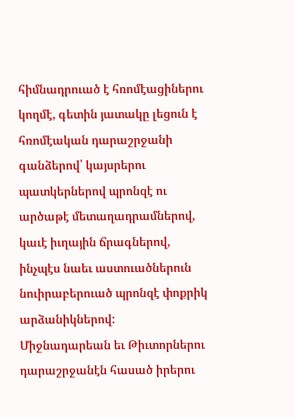հիմնադրուած է հռոմէացիներու կողմէ, գետին յատակը լեցուն է հռոմէական դարաշրջանի գանձերով՝ կայսրերու պատկերներով պրոնզէ ու արծաթէ մետաղադրամներով, կաւէ իւղային ճրագներով, ինչպէս նաեւ աստուածներուն նուիրաբերուած պրոնզէ փոքրիկ արձանիկներով:
Միջնադարեան եւ Թիւտորներու դարաշրջանէն հասած իրերու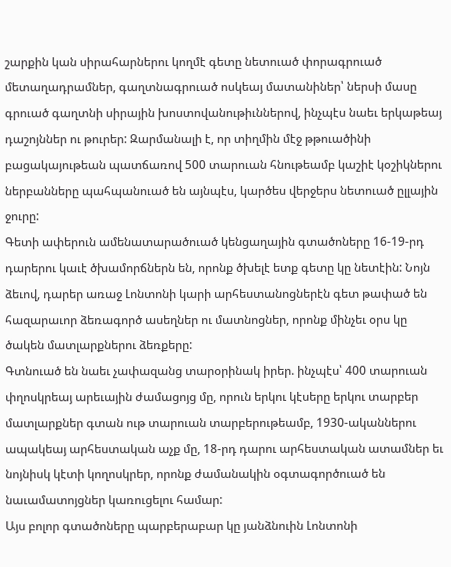շարքին կան սիրահարներու կողմէ գետը նետուած փորագրուած մետաղադրամներ, գաղտնագրուած ոսկեայ մատանիներ՝ ներսի մասը գրուած գաղտնի սիրային խոստովանութիւններով, ինչպէս նաեւ երկաթեայ դաշոյններ ու թուրեր: Զարմանալի է, որ տիղմին մէջ թթուածինի բացակայութեան պատճառով 500 տարուան հնութեամբ կաշիէ կօշիկներու ներբանները պահպանուած են այնպէս, կարծես վերջերս նետուած ըլլային ջուրը:
Գետի ափերուն ամենատարածուած կենցաղային գտածոները 16-19-րդ դարերու կաւէ ծխամորճներն են, որոնք ծխելէ ետք գետը կը նետէին: Նոյն ձեւով, դարեր առաջ Լոնտոնի կարի արհեստանոցներէն գետ թափած են հազարաւոր ձեռագործ ասեղներ ու մատնոցներ, որոնք մինչեւ օրս կը ծակեն մատլարքներու ձեռքերը:
Գտնուած են նաեւ չափազանց տարօրինակ իրեր. ինչպէս՝ 400 տարուան փղոսկրեայ արեւային ժամացոյց մը, որուն երկու կէսերը երկու տարբեր մատլարքներ գտան ութ տարուան տարբերութեամբ, 1930-ականներու ապակեայ արհեստական աչք մը, 18-րդ դարու արհեստական ատամներ եւ նոյնիսկ կէտի կողոսկրեր, որոնք ժամանակին օգտագործուած են նաւամատոյցներ կառուցելու համար:
Այս բոլոր գտածոները պարբերաբար կը յանձնուին Լոնտոնի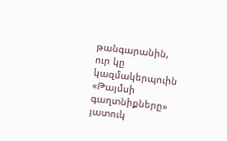թանգարանին, ուր կը կազմակերպուին «Թայմսի գաղտնիքները» յատուկ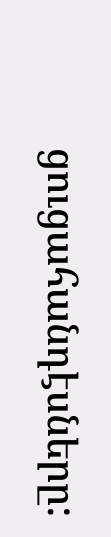ցուցահանդէսները: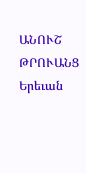ԱՆՈՒՇ ԹՐՈՒԱՆՑ
Երեւան